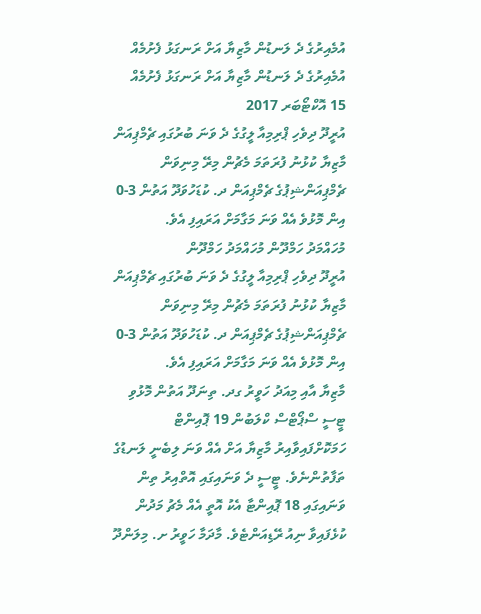އުމެއިރުގެ ދެ ލަނޑުން މާޒިޔާ އަށް ރަނގަޅު ފެށުމެއް
އުމެއިރުގެ ދެ ލަނޑުން މާޒިޔާ އަށް ރަނގަޅު ފެށުމެއް
15 އޮކްޓޯބަރ 2017
އުރީދޫ ދިވެހި ޕްރިމިއާ ލީގުގެ ދެ ވަނަ ބުރުގައި ޗެމްޕިއަން މާޒިޔާ ކުޅުނު ފުރަތަމަ މެޗުން މިރޭ މިނިވަން ޗެމްޕިއަންޝިޕުގެ ޗެމްޕިއަން ދ. ކުޑަހުވަދޫ އަތުން 3-0 އިން މޮޅުވެ އެއް ވަނަ މަގާމަށް އަރައިފި އެވެ.
މުހައްމަދު ހަމްދޫން މުހައްމަދު ހަމްދޫން
އުރީދޫ ދިވެހި ޕްރިމިއާ ލީގުގެ ދެ ވަނަ ބުރުގައި ޗެމްޕިއަން މާޒިޔާ ކުޅުނު ފުރަތަމަ މެޗުން މިރޭ މިނިވަން ޗެމްޕިއަންޝިޕުގެ ޗެމްޕިއަން ދ. ކުޑަހުވަދޫ އަތުން 3-0 އިން މޮޅުވެ އެއް ވަނަ މަގާމަށް އަރައިފި އެވެ.
މާޒިޔާ އާއި މިއަދު ހަވީރު ގދ. ތިނަދޫ އަތުން މޮޅުވި ޓީސީ ސްޕޯޓްސް ކްލަބުން 19 ޕޮއިންޓް ހަމަކޮށްފައިވާއިރު މާޒިޔާ އަށް އެއް ވަނަ ލިބެނީ ލަނޑުގެ ތަފާތުންނެވެ. ޓީސީ ދެ ވަނައިގައި އޮތްއިރު ތިން ވަނައިގައި 18 ޕޮއިންޓާ އެކު އޮތީ އެއް މެޗު މަދުން ކުޅެފައިވާ ނިއު ރޭޑިއަންޓެވެ. މާދަމާ ހަވީރު ށ. މިލަންދޫ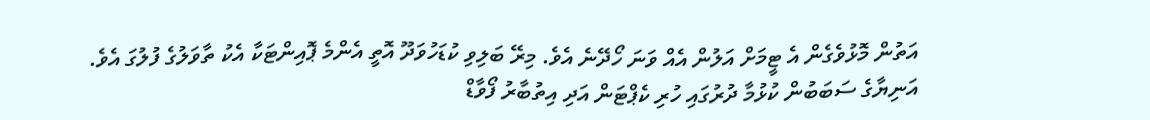އަތުން މޮޅުވެގެން އެ ޓީމަށް އަލުން އެއް ވަނަ ހޯދޭނެ އެވެ. މިރޭ ބަލިވި ކުޑަހުވަދޫ އޮތީ އެންމެ ޕޮއިންޓަކާ އެކު ތާވަލުގެ ފުލުގަ އެވެ.
އަނިޔާގެ ސަބަބުން ކުޅުމާ ދުރުގައި ހުރި ކެޕްޓަން އަދި އިތުބާރު ފޯވާޑް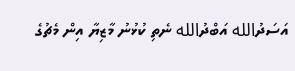އަސަދުالله އަބްދުالله ނެތި ކުޅުނު މާޒިޔާ އިން މެޗުގެ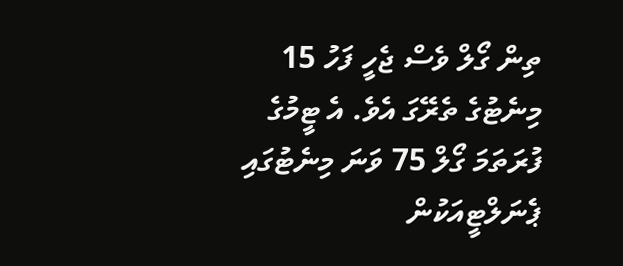ތިން ގޯލް ވެސް ޖެހީ ފަހު 15 މިނެޓުގެ ތެރޭގަ އެވެ. އެ ޓީމުގެ ފުރަތަމަ ގޯލް 75 ވަނަ މިނެޓުގައި ޕެނަލްޓީއަކުން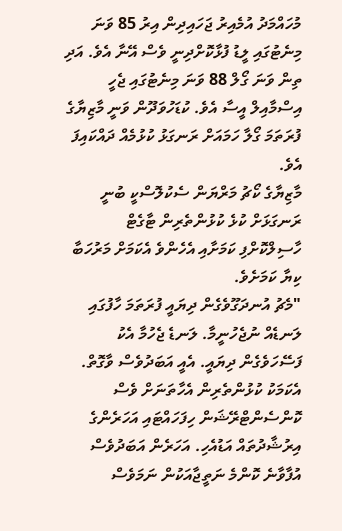މުހައްމަދު އުމެއިރު ޖަހައިދިން އިރު 85 ވަނަ މިނެޓުގައި ލީޑު ފުޅާކޮށްދިނީ ވެސް އޭނާ އެވެ. އަދި ތިން ވަނަ ގޯލް 88 ވަނަ މިނެޓުގައި ޖެހީ އިސްމާއިލް އީސާ އެވެ. ކުޑަހުވަދޫން ވަނީ މާޒިޔާގެ ފުރަތަމަ ގޯލާ ހަމައަށް ރަނގަޅު ކުޅުމެއް ދައްކައިފަ އެވެ.
މާޒިޔާގެ ކޯޗު މަރްޔަން ސެކުލޮސްކީ ބުނީ ރަނގަޅަށް ކުޅެ ކުޅުންތެރިން ޓާގެޓް ހާސިލްކޮށްފި ކަމަށާއި އެހެންވެ އެކަމަށް މަރުހަބާ ކިޔާ ކަމަށެވެ.
"މެޗު އުނދަގޫވެގެން ދިޔައީ ފުރަތަމަ ހާފުގައި ލަނޑެއް ނުޖެހުނީމާ. ލަނޑެ ޖެހުމާ އެކު ފަސޭހަވެގެން ދިޔައީ. އެއީ އަބަދުވެސް ވާގޮތް. އެކަމަކު ކުޅުންތެރިން އެހާތަނަށް ވެސް ކޮންސެންޓްރޭޝަން ހިފަހައްޓައި އަހަރެންގެ އިރުޝާދުތައް އަޑުއެހި. އަހަރެން އަބަދުވެސް އުފާވާނެ ކޮންމެ ނަތީޖާއަކުން ނަމަވެސް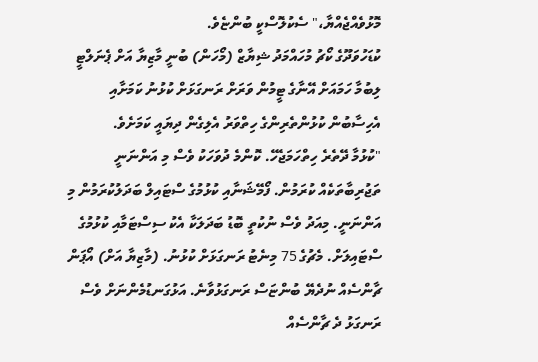މޮޅުވެއްޖެއްޔާ،" ސެކުލޮސްކީ ބުންޏެވެ.
ކުޑަހުވަދޫގެ ކޯޗު މުހައްމަދު ޝިޔާޒް (މޯހަން) ބުނީ މާޒިޔާ އަށް ޕެނަލްޓީ ލިބުމާ ހަމައަށް އޭނާގެ ޓީމުން ވަރަށް ރަނގަޅަށް ކުޅުނު ކަމަށާއި އެހިސާބުން ކުޅުންތެރިންގެ ހިތްވަރު އެލިގެން ދިޔައީ ކަމަށެވެ.
"ކުޅުމާ ދޭތެރެ ހިތްހަމަޖެހޭ. ކޮންމެ ދުވަހަކު ވެސް މި އަންނަނީ ތަޖުރިބާތަކެއް ކުރަމުން. ފޯމޭޝަނާއި ކުޅުމުގެ ސްޓައިލް ބަދަލުކުރަމުން މި އަންނަނީ. މިއަދު ވެސް ނުކުތީ ބޮޑު ބަދަލަކާ އެކު ސިސްޓަމާއި ކުޅުމުގެ ސްޓައިލަށް. މެޗުގެ 75 މިނެޓު ރަނގަޅަށް ކުޅުނު. (މާޒިޔާ އަށް) އޯޕަން ޗާންސެއް ނުދެޔޭ ބުންޏަސް ރަނގަޅުވާނެ. އަޅުގަނޑުމެންނަށް ވެސް ރަނގަޅު ދެ ޗާންސެއް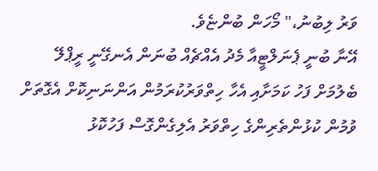ވަރު ލިބުނު،" މޯހަން ބުންޏެވެ.
އޭނާ ބުނީ ޕެނަލްޓީއާ މެދު އެއްޗެއް ބުނަން އެނގޭނީ ރީޕްލޭ ބެލުމަށް ފަހު ކަމަށާއި އެހާ ހިތްވަރުކުރަމުން އަންނަނިކޮށް އެގޮތަށް ވުމުން ކުޅުންތެރިންގެ ހިތްވަރު އެލިގެންގޮސް ފަހުކޮޅު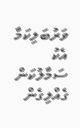ވަރުބަލިކަމާ އެކު ސަމާލުކަން ގެއްލިގެން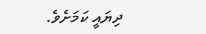ދިޔައީ ކަމަށެވެ.